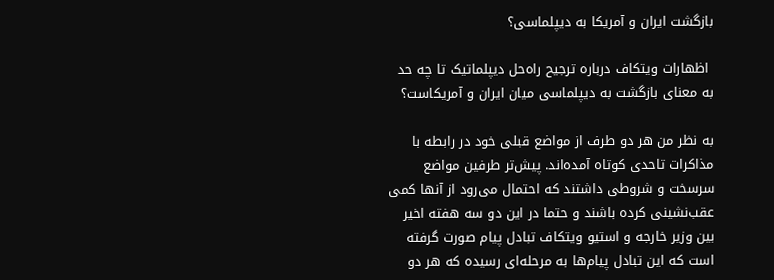بازگشت ایران و آمریکا به دیپلماسی؟

 اظهارات ویتکاف درباره ترجیح راه‌حل دیپلماتیک تا چه حد به معنای بازگشت به دیپلماسی میان ایران و آمریکاست؟

به نظر من هر دو طرف از مواضع قبلی خود در رابطه با مذاکرات تاحدی کوتاه آمده‌اند. پیش‌تر طرفین مواضع سرسخت و شروطی داشتند که احتمال می‌رود از آنها کمی عقب‌نشینی کرده باشند و حتما در این دو سه هفته اخیر بین وزیر خارجه و استیو ویتکاف تبادل پیام صورت گرفته است که این تبادل پیام‌ها به مرحله‌ای رسیده که هر دو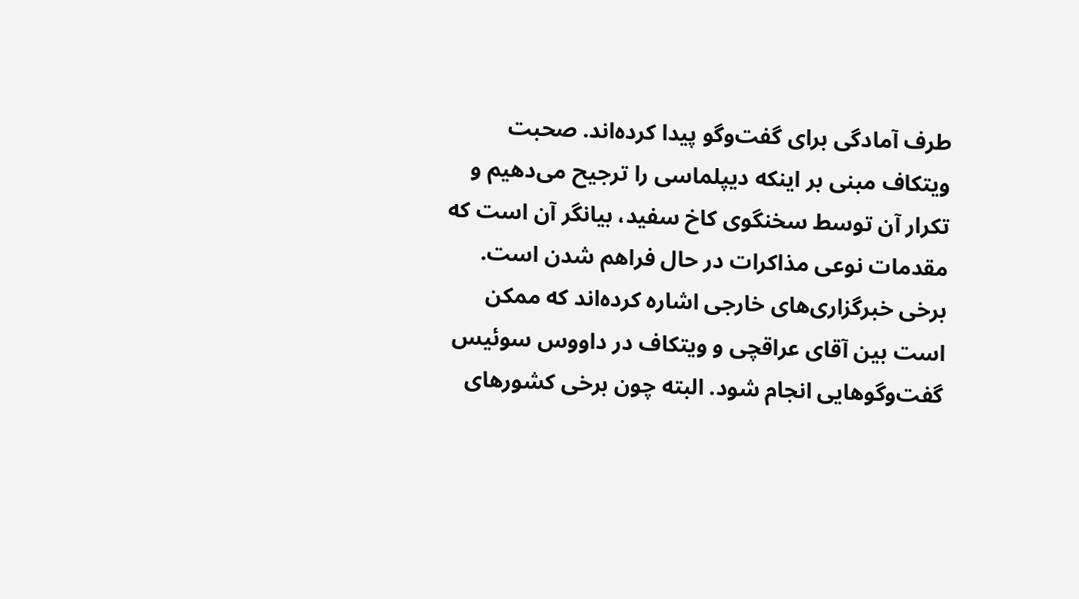طرف آمادگی برای گفت‌وگو پیدا کرده‌اند. صحبت ویتکاف مبنی بر اینکه دیپلماسی را ترجیح می‌دهیم و تکرار آن توسط سخنگوی کاخ سفید، بیانگر آن است که مقدمات نوعی مذاکرات در حال فراهم شدن است. برخی خبرگزاری‌های خارجی اشاره کرده‌اند که ممکن است بین آقای عراقچی و ویتکاف در داووس سوئیس گفت‌و‌گوهایی انجام شود. البته چون برخی کشورهای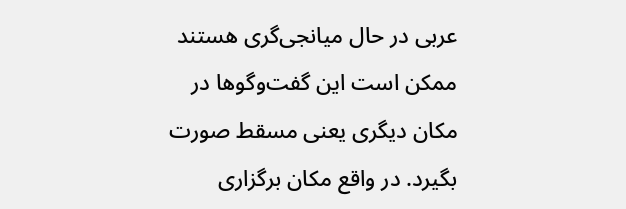عربی در حال میانجی‌گری هستند ممکن است این گفت‌و‌گوها در مکان دیگری یعنی مسقط صورت بگیرد. در واقع مکان برگزاری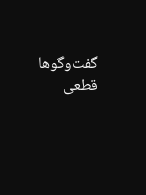گفت‌وگوها قطعی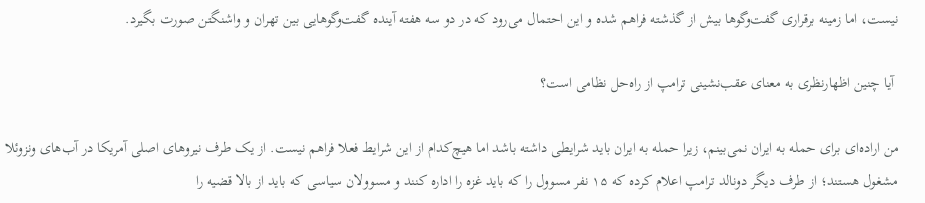نیست، اما زمینه برقراری گفت‌وگوها بیش از گذشته فراهم شده و این احتمال می‌رود که در دو سه هفته آینده گفت‌و‌گوهایی بین تهران و واشنگتن صورت بگیرد.

 آیا چنین اظهارنظری به معنای عقب‌نشینی ترامپ از راه‌حل نظامی است؟

من اراده‌ای برای حمله به ایران نمی‌بینم، زیرا حمله به ایران باید شرایطی داشته باشد اما هیچ‌کدام از این شرایط فعلا فراهم نیست. از یک طرف نیروهای اصلی آمریکا در آب‌های ونزوئلا مشغول هستند؛ از طرف دیگر دونالد ترامپ اعلام کرده که ۱۵ نفر مسوول را که باید غزه را اداره کنند و مسوولان سیاسی که باید از بالا قضیه را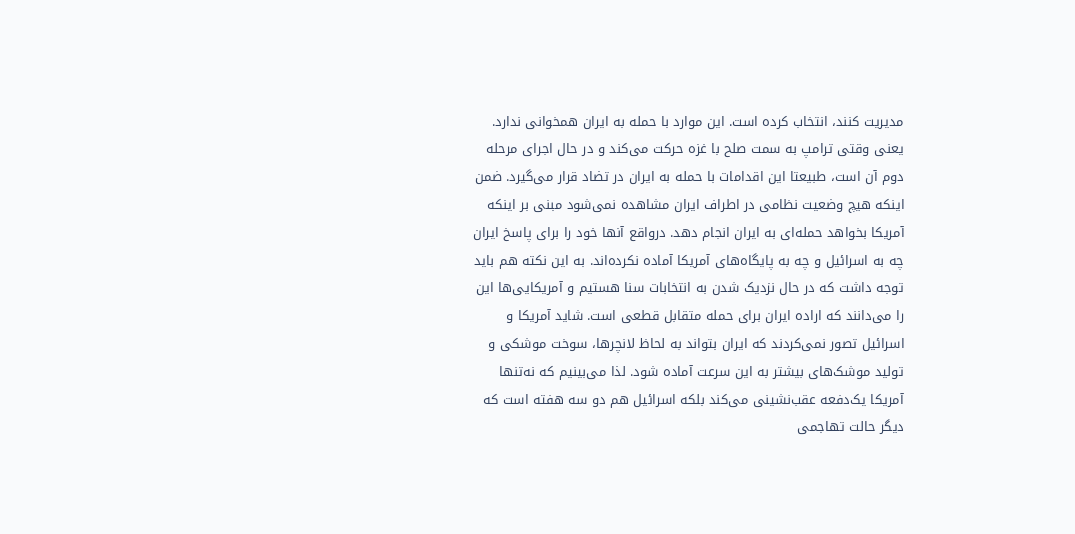مدیریت کنند، انتخاب کرده‌ است. این موارد با حمله به ایران همخوانی ندارد. یعنی وقتی ترامپ به سمت صلح با غزه حرکت می‌کند و در حال اجرای مرحله دوم آن است، طبیعتا این اقدامات با حمله به ایران در تضاد قرار می‌گیرد. ضمن اینکه هیچ وضعیت نظامی در اطراف ایران مشاهده نمی‌شود مبنی بر اینکه آمریکا بخواهد حمله‌ای به ایران انجام دهد. درواقع آنها خود را برای پاسخ ایران چه به اسرائیل و چه به پایگاه‌های آمریکا آماده نکرده‌اند. به این نکته هم باید توجه داشت که در حال نزدیک شدن به انتخابات سنا هستیم و آمریکایی‌ها این را می‌دانند که اراده ایران برای حمله متقابل قطعی است. شاید آمریکا و اسرائیل تصور نمی‌کردند که ایران بتواند به لحاظ لانچرها، سوخت موشکی و تولید موشک‌های بیشتر به این سرعت آماده شود. لذا می‌بینیم که نه‌تنها آمریکا یک‌دفعه عقب‌نشینی می‌کند بلکه اسرائیل هم دو سه هفته است که دیگر حالت تهاجمی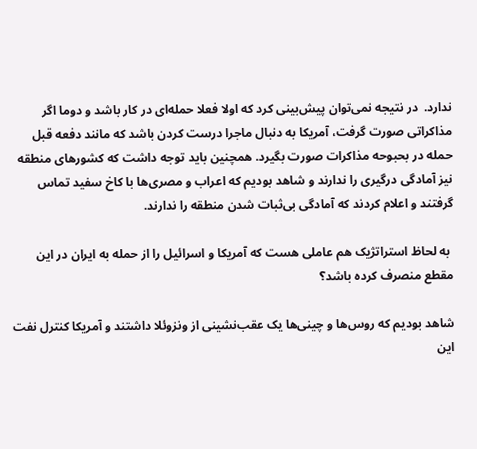ندارد.  در نتیجه نمی‌توان پیش‌بینی کرد که اولا فعلا حمله‌ای در کار باشد و دوما اگر مذاکراتی صورت گرفت، آمریکا به دنبال ماجرا درست کردن باشد که مانند دفعه قبل حمله در بحبوحه مذاکرات صورت بگیرد. همچنین باید توجه داشت که کشورهای منطقه نیز آمادگی درگیری را ندارند و شاهد بودیم که اعراب و مصری‌ها با کاخ سفید تماس گرفتند و اعلام کردند که آمادگی بی‌ثبات شدن منطقه را ندارند.

 به لحاظ استراتژیک هم عاملی هست که آمریکا و اسرائیل را از حمله به ایران در این مقطع منصرف کرده باشد؟

شاهد بودیم که روس‌ها و چینی‌ها یک عقب‌نشینی از ونزوئلا داشتند و آمریکا کنترل نفت این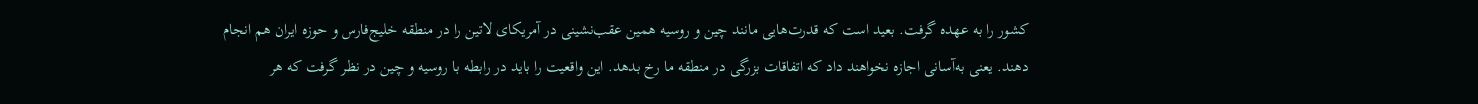کشور را به عهده گرفت. بعید است که قدرت‌هایی مانند چین و روسیه همین عقب‌نشینی در آمریکای لاتین را در منطقه خلیج‌فارس و حوزه ایران هم انجام دهند. یعنی به‌آسانی اجازه نخواهند داد که اتفاقات بزرگی در منطقه ما رخ بدهد. این واقعیت را باید در رابطه با روسیه و چین در نظر گرفت که هر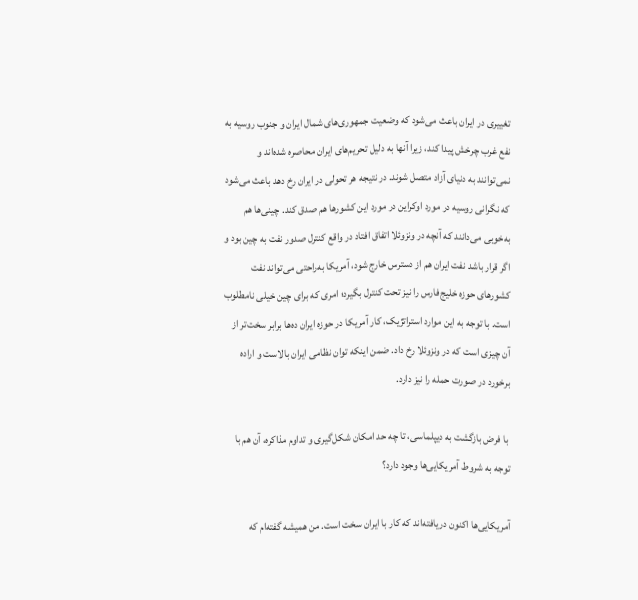تغییری در ایران باعث می‌شود که وضعیت جمهوری‌های شمال ایران و جنوب روسیه به نفع غرب چرخش پیدا کند، زیرا آنها به دلیل تحریم‌های ایران محاصره شده‌اند و نمی‌توانند به دنیای آزاد متصل شوند. در نتیجه هر تحولی در ایران رخ دهد باعث می‌شود که نگرانی روسیه در مورد اوکراین در مورد این کشورها هم صدق کند. چینی‌ها هم به‌خوبی می‌دانند که آنچه در ونزوئلا اتفاق افتاد در واقع کنترل صدور نفت به چین بود و اگر قرار باشد نفت ایران هم از دسترس خارج شود، آمریکا به‌راحتی می‌تواند نفت کشورهای حوزه خلیج‌فارس را نیز تحت کنترل بگیرد؛ امری که برای چین خیلی نامطلوب است. با توجه به این موارد استراتژیک، کار آمریکا در حوزه ایران ده‌ها برابر سخت‌تر از آن چیزی است که در ونزوئلا رخ داد. ضمن اینکه توان نظامی ایران بالاست و اراده برخورد در صورت حمله را نیز دارد.

 با فرض بازگشت به دیپلماسی، تا چه حد امکان شکل‌گیری و تداوم مذاکره، آن هم با توجه به شروط آمریکایی‌ها وجود دارد؟

آمریکایی‌ها اکنون دریافته‌اند که کار با ایران سخت است. من همیشه گفته‌ام که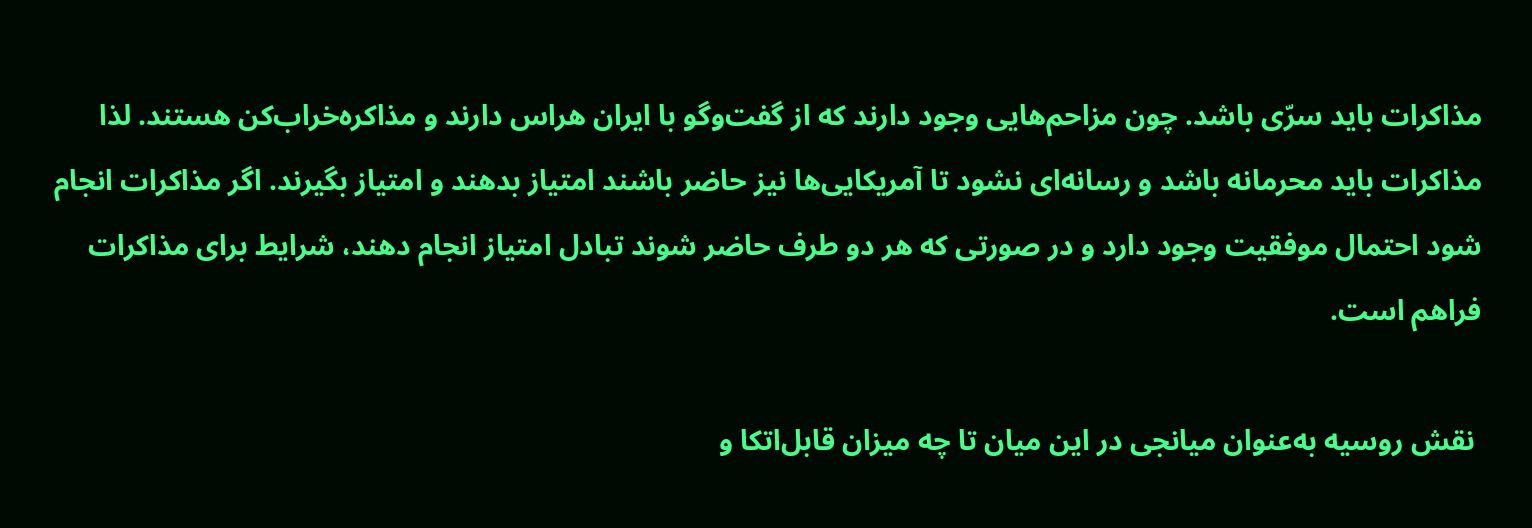مذاکرات باید سرّی باشد. چون مزاحم‌هایی وجود دارند که از گفت‌وگو با ایران هراس دارند و مذاکره‌خراب‌کن هستند. لذا مذاکرات باید محرمانه باشد و رسانه‌ای نشود تا آمریکایی‌ها نیز حاضر باشند امتیاز بدهند و امتیاز بگیرند. اگر مذاکرات انجام شود احتمال موفقیت وجود دارد و در صورتی که هر دو طرف حاضر شوند تبادل امتیاز انجام دهند، شرایط برای مذاکرات فراهم است.

 نقش روسیه به‌عنوان میانجی در این میان تا چه میزان قابل‌اتکا و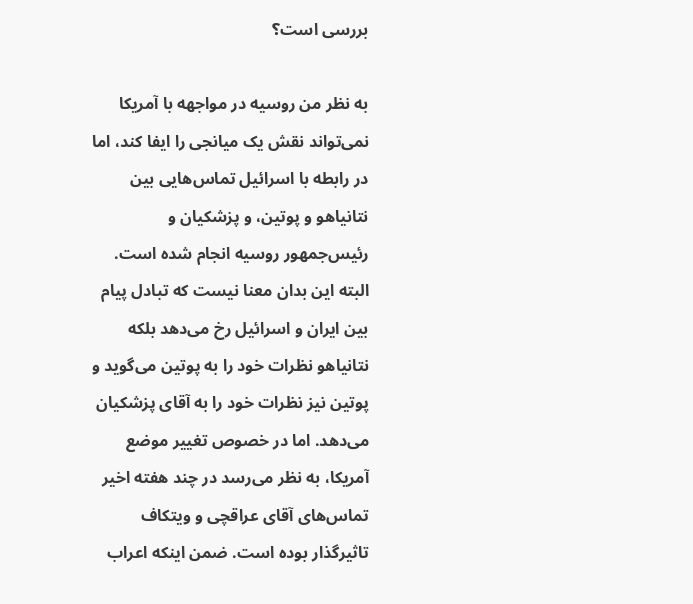بررسی است؟

به نظر من روسیه در مواجهه با آمریکا نمی‌تواند نقش یک میانجی را ایفا کند، اما در رابطه با اسرائیل تماس‌هایی بین نتانیاهو و پوتین، و پزشکیان و رئیس‌جمهور روسیه انجام شده است. البته این بدان معنا نیست که تبادل پیام بین ایران و اسرائیل رخ می‌دهد بلکه نتانیاهو نظرات خود را به پوتین می‌گوید و پوتین نیز نظرات خود را به آقای پزشکیان می‌دهد. اما در خصوص تغییر موضع آمریکا، به نظر می‌رسد در چند هفته اخیر تماس‌های آقای عراقچی و ویتکاف تاثیرگذار بوده است. ضمن اینکه اعراب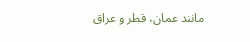مانند عمان، قطر و عراق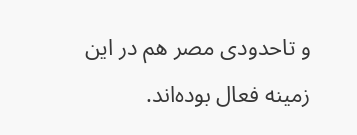و تاحدودی مصر هم در این زمینه فعال بوده‌اند.